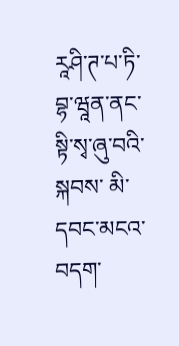རཱཤི་ཊ་པ་ཏི་ བྷ་ཝཱན་ནང་ སྟི་སྭ་ཞུ་བའི་སྐབས་ མི་དབང་མངའ་བདག་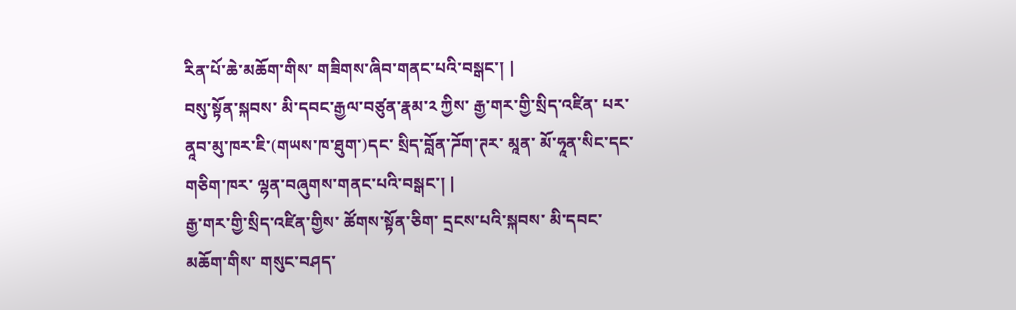རིན་པོ་ཆེ་མཆོག་གིས་ གཟིགས་ཞིབ་གནང་པའི་བསྒང་། |
བསུ་སྟོན་སྐབས་ མི་དབང་རྒྱལ་བཙུན་རྣམ་༢ ཀྱིས་ རྒྱ་གར་གྱི་སྲིད་འཛིན་ པར་ནཱབ་མུ་ཁར་ཇི་(གཡས་ཁ་ཐུག་)དང་ སྲིད་བློན་ཌོག་ཊར་ མཱན་ མོ་ཧཱན་སིང་དང་གཅིག་ཁར་ ལྷན་བཞུགས་གནང་པའི་བསྒང་། |
རྒྱ་གར་གྱི་སྲིད་འཛིན་གྱིས་ ཚོགས་སྟོན་ཅིག་ དྲངས་པའི་སྐབས་ མི་དབང་མཆོག་གིས་ གསུང་བཤད་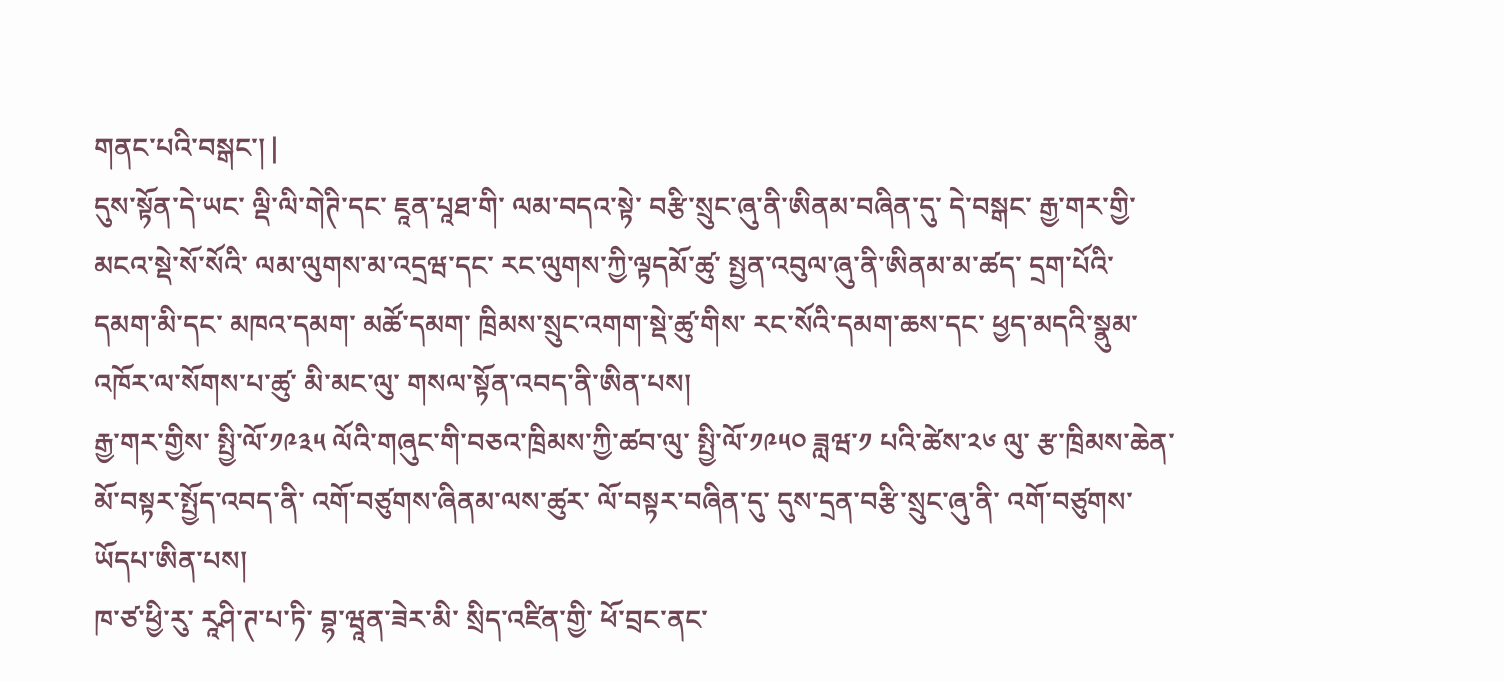གནང་པའི་བསྒང་། |
དུས་སྟོན་དེ་ཡང་ ལྡི་ལི་གེཊི་དང་ ཇཱན་པཱཐ་གི་ ལམ་བདའ་སྟེ་ བརྩི་སྲུང་ཞུ་ནི་ཨིནམ་བཞིན་དུ་ དེ་བསྒང་ རྒྱ་གར་གྱི་ མངའ་སྡེ་སོ་སོའི་ ལམ་ལུགས་མ་འདྲཝ་དང་ རང་ལུགས་ཀྱི་ལྟདམོ་ཚུ་ སྤྱན་འབུལ་ཞུ་ནི་ཨིནམ་མ་ཚད་ དྲག་པོའི་དམག་མི་དང་ མཁའ་དམག་ མཚོ་དམག་ ཁྲིམས་སྲུང་འགག་སྡེ་ཚུ་གིས་ རང་སོའི་དམག་ཆས་དང་ ཕྱད་མདའི་སྣུམ་འཁོར་ལ་སོགས་པ་ཚུ་ མི་མང་ལུ་ གསལ་སྟོན་འབད་ནི་ཨིན་པས།
རྒྱ་གར་གྱིས་ སྤྱི་ལོ་༡༩༣༥ ལོའི་གཞུང་གི་བཅའ་ཁྲིམས་ཀྱི་ཚབ་ལུ་ སྤྱི་ལོ་༡༩༥༠ ཟླཝ་༡ པའི་ཚེས་༢༦ ལུ་ རྩ་ཁྲིམས་ཆེན་མོ་བསྟར་སྤྱོད་འབད་ནི་ འགོ་བཙུགས་ཞིནམ་ལས་ཚུར་ ལོ་བསྟར་བཞིན་དུ་ དུས་དྲན་བརྩི་སྲུང་ཞུ་ནི་ འགོ་བཙུགས་ཡོདཔ་ཨིན་པས།
ཁ་ཙ་ཕྱི་རུ་ རཱཤི་ཊ་པ་ཏི་ བྷ་ཝཱན་ཟེར་མི་ སྲིད་འཛིན་གྱི་ ཕོ་བྲང་ནང་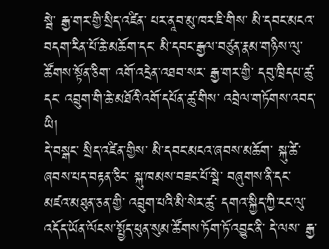སྦེ་ རྒྱ་གར་གྱི་སྲིད་འཛིན་ པར་ནཱབ་མུ་ཁར་ཇི་གིས་ མི་དབང་མངའ་བདག་རིན་པོ་ཆེ་མཆོག་དང་ མི་དབང་རྒྱལ་བཙུན་རྣམ་གཉིས་ལུ་ ཚོགས་སྟོན་ཅིག་ འགོ་འདྲེན་འཐབ་སར་ རྒྱ་གར་གྱི་ དབུ་ཁྲིདཔ་ཚུ་དང་ འབྲུག་གི་ཆེ་མཐོའི་འགོ་དཔོན་ཚུ་གིས་ འབྲེལ་གཏོགས་འབད་ཡི།
དེ་བསྒང་ སྲིད་འཛིན་གྱིས་ མི་དབང་མངའ་ཞབས་མཆོག་ སྐུ་ཚེ་ཞབས་པད་བརྟན་ཅིང་ སྐུ་ཁམས་བཟང་པོ་སྦེ་ བཞུགས་ནི་དང་ མཛའ་མཐུན་ཅན་གྱི་ འབྲུག་པའི་མི་སེར་ཚུ་ དགའ་སྐྱིད་ཀྱི་ངང་ལུ་ འདོད་ཡོན་ལོངས་སྤྱོད་ཕུན་སུམ་ཚོགས་ཏོག་ཏོ་འབྱུང་ནི་ དེ་ལས་ རྒྱ་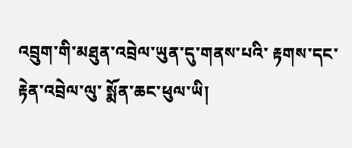འབྲུག་གི་མཐུན་འབྲེལ་ཡུན་དུ་གནས་པའི་ རྟགས་དང་རྟེན་འབྲེལ་ལུ་ སྨོན་ཆང་ཕུལ་ཡི།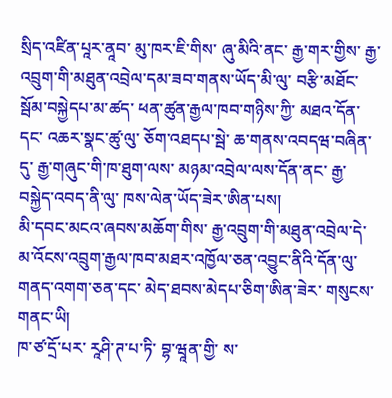སྲིད་འཛིན་པཱར་ནཱབ་ མུ་ཁར་ཇི་གིས་ ཞུ་མིའི་ནང་ རྒྱ་གར་གྱིས་ རྒྱ་འབྲུག་གི་མཐུན་འབྲེལ་དམ་ཟབ་གནས་ཡོད་མི་ལུ་ བརྩི་མཐོང་སྦོམ་བསྐྱེདཔ་མ་ཚད་ ཕན་ཚུན་རྒྱལ་ཁབ་གཉིས་ཀྱི་ མཐའ་དོན་དང་ འཆར་སྣང་ཚུ་ལུ་ ཅོག་འཐདཔ་སྦེ་ ཆ་གནས་འབདཝ་བཞིན་དུ་ རྒྱ་གཞུང་གི་ཁ་ཐུག་ལས་ མཉམ་འབྲེལ་ལས་དོན་ནང་ རྒྱ་བསྐྱེད་འབད་ནི་ལུ་ ཁས་ལེན་ཡོད་ཟེར་ཨིན་པས།
མི་དབང་མངའ་ཞབས་མཆོག་གིས་ རྒྱ་འབྲུག་གི་མཐུན་འབྲེལ་དེ་ མ་འོངས་འབྲུག་རྒྱལ་ཁབ་མཐར་འཁྱོལ་ཅན་འབྱུང་ནིའི་དོན་ལུ་ གནད་འགག་ཅན་དང་ མེད་ཐབས་མེདཔ་ཅིག་ཨིན་ཟེར་ གསུངས་གནང་ཡི།
ཁ་ཙ་དྲོ་པར་ རཱཤི་ཊ་པ་ཏི་ བྷ་ཝཱན་གྱི་ ས་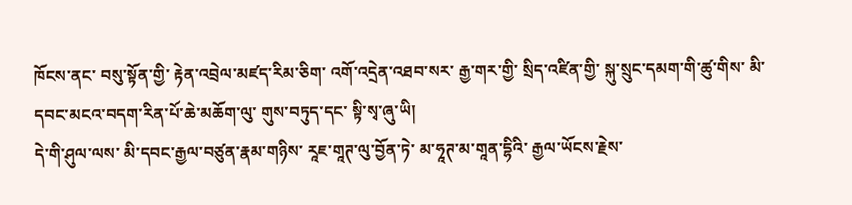ཁོངས་ནང་ བསུ་སྟོན་གྱི་ རྟེན་འབྲེལ་མཛད་རིམ་ཅིག་ འགོ་འདྲེན་འཐབ་སར་ རྒྱ་གར་གྱི་ སྲིད་འཛིན་གྱི་ སྐུ་སྲུང་དམག་གི་ཚུ་གིས་ མི་དབང་མངའ་བདག་རིན་པོ་ཆེ་མཆོག་ལུ་ གུས་བཏུད་དང་ སྟི་སྭ་ཞུ་ཡི།
དེ་གི་ཤུལ་ལས་ མི་དབང་རྒྱལ་བཙུན་རྣམ་གཉིས་ རཱཇ་གཱཊ་ལུ་བྱོན་ཏེ་ མ་ཧཱཊ་མ་གཱན་དྷིའི་ རྒྱལ་ཡོངས་རྗེས་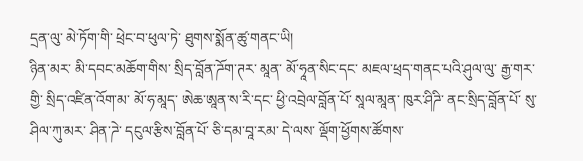དྲན་ལུ་ མེ་ཏོག་གི་ ཕྲེང་བ་ཕུལ་ཏེ་ ཐུགས་སྨོན་ཚུ་གནང་ཡི།
ཉིན་མར་ མི་དབང་མཆོག་གིས་ སྲིད་བློན་ཌོག་ཊར་ མཱན་ མོ་ཧཱན་སིང་དང་ མཇལ་ཕྲད་གནང་པའི་ཤུལ་ལུ་ རྒྱ་གར་གྱི་ སྲིད་འཛིན་འོག་མ་ མོ་ཧ་མཱད་ ཨེཆ་ཨཱན་ས་རི་དང་ ཕྱི་འབྲེལ་བློན་པོ་ སཱལ་མཱན་ ཁུར་ཤིཌི་ ནང་སྲིད་བློན་པོ་ སུ་ཤིལ་ཀུ་མར་ ཤིན་ཌེ་ དངུལ་རྩིས་བློན་པོ་ ཅི་དམ་བཱ་རམ་ དེ་ལས་ ལྡོག་ཕྱོགས་ཚོགས་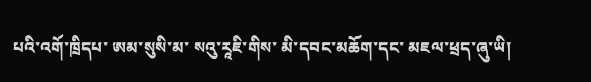པའི་འགོ་ཁྲིདཔ་ ཨམ་སུསི་མ་ སའུ་རཱཇི་གིས་ མི་དབང་མཆོག་དང་ མཇལ་ཕྲད་ཞུ་ཡི།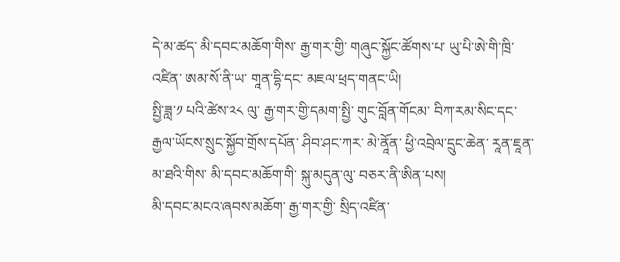དེ་མ་ཚད་ མི་དབང་མཆོག་གིས་ རྒྱ་གར་གྱི་ གཞུང་སྐྱོང་ཚོགས་པ་ ཡུ་པི་ཨེ་གི་ཁྲི་འཛིན་ ཨམ་སོ་ནི་ཡ་ གཱན་དྷི་དང་ མཇལ་ཕྲད་གནང་ཡི།
སྤྱི་ཟླ་༡ པའི་ཚེས་༢༨ ལུ་ རྒྱ་གར་གྱི་དམག་སྤྱི་ གུང་བློན་གོངམ་ བིཀ་རམ་སིང་དང་ རྒྱལ་ཡོངས་སྲུང་སྐྱོབ་གྲོས་དཔོན་ ཤིབ་ཤང་ཀར་ མེ་ནཱོན་ ཕྱི་འབྲེལ་དྲུང་ཆེན་ རཱན་ཇཱན་ མ་ཐའི་གིས་ མི་དབང་མཆོག་གི་ སྐུ་མདུན་ལུ་ བཅར་ནི་ཨིན་པས།
མི་དབང་མངའ་ཞབས་མཆོག་ རྒྱ་གར་གྱི་ སྲིད་འཛིན་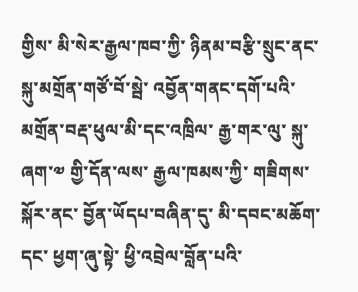གྱིས་ མི་སེར་རྒྱལ་ཁབ་ཀྱི་ ཉིནམ་བརྩི་སྲུང་ནང་ སྐུ་མགྲོན་གཙོ་བོ་སྦེ་ འབྱོན་གནང་དགོ་པའི་ མགྲོན་བརྡ་ཕུལ་མི་དང་འཁྲིལ་ རྒྱ་གར་ལུ་ སྐུ་ཞག་༧ གྱི་དོན་ལས་ རྒྱལ་ཁམས་ཀྱི་ གཟིགས་སྐོར་ནང་ བྱོན་ཡོདཔ་བཞིན་དུ་ མི་དབང་མཆོག་དང་ ཕྱག་ཞུ་སྟེ་ ཕྱི་འབྲེལ་བློན་པའི་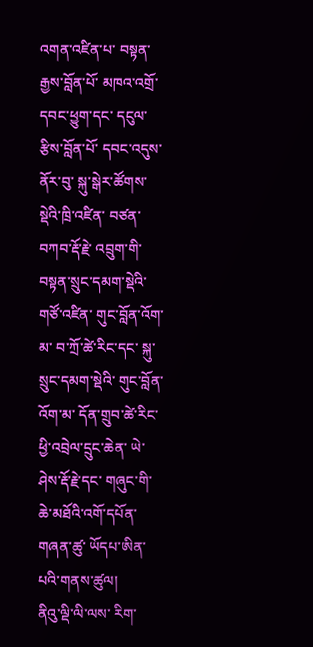འགན་འཛིན་པ་ བསྟན་རྒྱས་བློན་པོ་ མཁའ་འགྲོ་དབང་ཕྱུག་དང་ དངུལ་རྩིས་བློན་པོ་ དབང་འདུས་ནོར་བུ་ སྐུ་སྒེར་ཚོགས་སྡེའི་ཁྲི་འཛིན་ བཙན་བཀབ་རྡོ་རྗེ་ འབྲུག་གི་བསྟན་སྲུང་དམག་སྡེའི་གཙོ་འཛིན་ གུང་བློན་འོག་མ་ བ་ཀྲོ་ཚེ་རིང་དང་ སྐུ་སྲུང་དམག་སྡེའི་ གུང་བློན་འོག་མ་ དོན་གྲུབ་ཚེ་རིང་ ཕྱི་འབྲེལ་དྲུང་ཆེན་ ཡེ་ཤེས་རྡོ་རྗེ་དང་ གཞུང་གི་ཆེ་མཐོའི་འགོ་དཔོན་གཞན་ཚུ་ ཡོདཔ་ཨིན་པའི་གནས་ཚུལ།
ནིའུ་ལྡི་ལི་ལས་ རིག་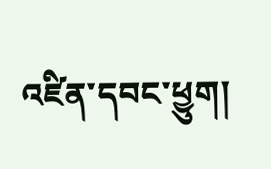འཛིན་དབང་ཕྱུག།